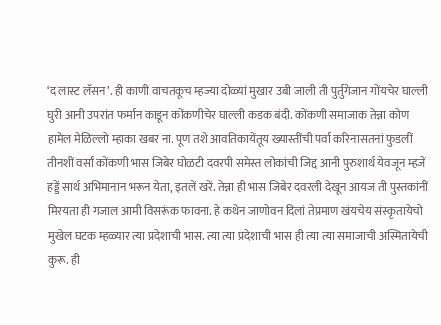‘द लास्ट लॅसन’. ही काणी वाचतकूच म्हज्या दोळ्यां मुखार उबी जाली ती पुर्तुगेजान गोंयचेर घाल्ली घुरी आनी उपरांत फर्मान काडून कोंकणीचेर घाल्ली कडक बंदी. कोंकणी समाजाक तेन्ना कोण हामेल मेळिल्लो म्हाका खबर ना. पूण तशे आवतिकायेंतूय ख्यास्तींची पर्वा करिनासतनां फुडलीं तीनशीं वर्सां कोंकणी भास जिबेर घोळटी दवरपी समेस्त लोकांची जिद्द आनी पुरुशार्थ येवजून म्हजें हड्डें सार्थ अभिमानान भरून येता, इतलें खरें. तेन्ना ही भास जिबेर दवरली देखून आयज ती पुस्तकांनीं मिरयता ही गजाल आमी विसरूंक फावना. हे कथेन जाणोवन दिलां तेप्रमाण खंयचेय संस्कृतायेचो मुखेल घटक म्हळ्यार त्या प्रदेशाची भास. त्या त्या प्रदेशाची भास ही त्या त्या समाजाची अस्मितायेची कुरू. ही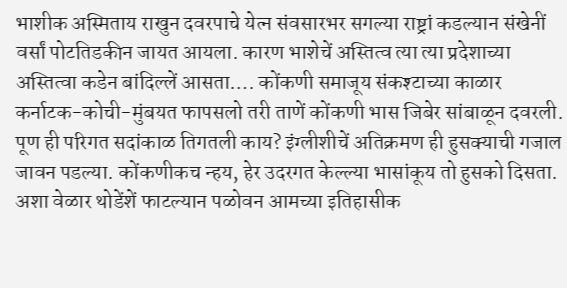भाशीक अस्मिताय राखुन दवरपाचे येत्न संवसारभर सगल्या राष्ट्रां कडल्यान संखेनीं वर्सां पोटतिडकीन जायत आयला. कारण भाशेचें अस्तित्व त्या त्या प्रदेशाच्या अस्तित्वा कडेन बांदिल्लें आसता…. कोंकणी समाजूय संकश्टाच्या काळार कर्नाटक-कोची-मुंबयत फापसलो तरी ताणें कोंकणी भास जिबेर सांबाळून दवरली. पूण ही परिगत सदांकाळ तिगतली काय? इंग्लीशीचें अतिक्रमण ही हुसक्याची गजाल जावन पडल्या. कोंकणीकच न्हय, हेर उदरगत केल्ल्या भासांकूय तो हुसको दिसता. अशा वेळार थोडेंशें फाटल्यान पळोवन आमच्या इतिहासीक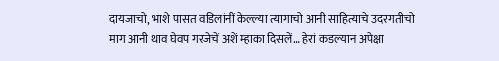दायजाचो, भाशे पासत वडिलांनीं केल्ल्या त्यागाचो आनी साहित्याचे उदरगतीचो माग आनी थाव घेवप गरजेचें अशें म्हाका दिसलें… हेरां कडल्यान अपेक्षा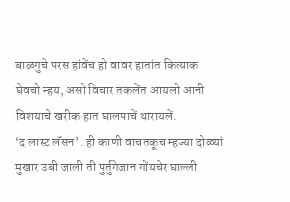बाळगुचे परस हांवेंच हो वावर हातांत कित्याक घेवचो न्हय, असो विचार तकलेंत आयलो आनी विशयाचे खरीक हात घालपाचें थारायलें.
‘द लास्ट लॅसन’. ही काणी वाचतकूच म्हज्या दोळ्यां मुखार उबी जाली ती पुर्तुगेजान गोंयचेर घाल्ली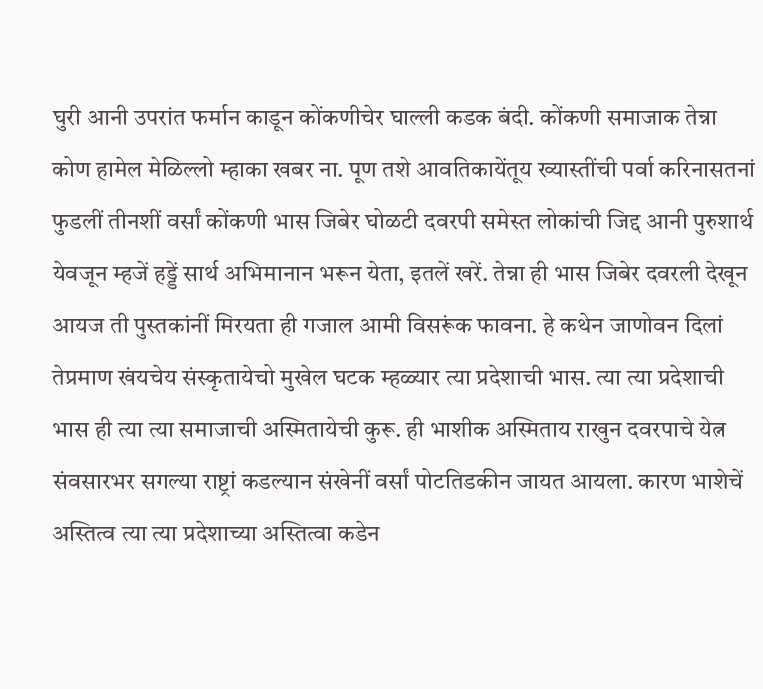घुरी आनी उपरांत फर्मान काडून कोंकणीचेर घाल्ली कडक बंदी. कोंकणी समाजाक तेन्ना कोण हामेल मेळिल्लो म्हाका खबर ना. पूण तशे आवतिकायेंतूय ख्यास्तींची पर्वा करिनासतनां फुडलीं तीनशीं वर्सां कोंकणी भास जिबेर घोळटी दवरपी समेस्त लोकांची जिद्द आनी पुरुशार्थ येवजून म्हजें हड्डें सार्थ अभिमानान भरून येता, इतलें खरें. तेन्ना ही भास जिबेर दवरली देखून आयज ती पुस्तकांनीं मिरयता ही गजाल आमी विसरूंक फावना. हे कथेन जाणोवन दिलां तेप्रमाण खंयचेय संस्कृतायेचो मुखेल घटक म्हळ्यार त्या प्रदेशाची भास. त्या त्या प्रदेशाची भास ही त्या त्या समाजाची अस्मितायेची कुरू. ही भाशीक अस्मिताय राखुन दवरपाचे येत्न संवसारभर सगल्या राष्ट्रां कडल्यान संखेनीं वर्सां पोटतिडकीन जायत आयला. कारण भाशेचें अस्तित्व त्या त्या प्रदेशाच्या अस्तित्वा कडेन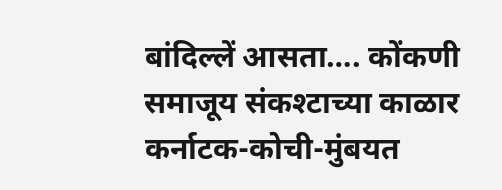बांदिल्लें आसता…. कोंकणी समाजूय संकश्टाच्या काळार कर्नाटक-कोची-मुंबयत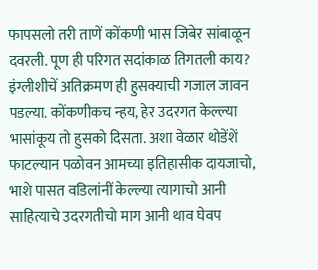फापसलो तरी ताणें कोंकणी भास जिबेर सांबाळून दवरली. पूण ही परिगत सदांकाळ तिगतली काय? इंग्लीशीचें अतिक्रमण ही हुसक्याची गजाल जावन पडल्या. कोंकणीकच न्हय, हेर उदरगत केल्ल्या भासांकूय तो हुसको दिसता. अशा वेळार थोडेंशें फाटल्यान पळोवन आमच्या इतिहासीक दायजाचो, भाशे पासत वडिलांनीं केल्ल्या त्यागाचो आनी साहित्याचे उदरगतीचो माग आनी थाव घेवप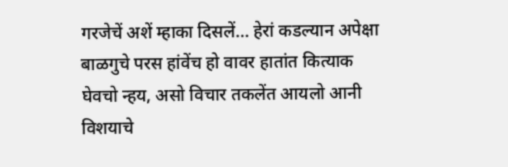गरजेचें अशें म्हाका दिसलें… हेरां कडल्यान अपेक्षा बाळगुचे परस हांवेंच हो वावर हातांत कित्याक घेवचो न्हय, असो विचार तकलेंत आयलो आनी विशयाचे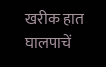खरीक हात घालपाचें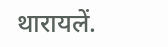थारायलें.